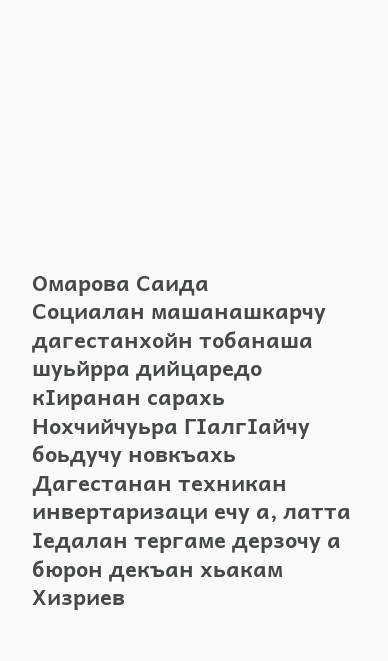Омарова Саида
Социалан машанашкарчу дагестанхойн тобанаша шуьйрра дийцаредо кIиранан сарахь Нохчийчуьра ГIалгIайчу боьдучу новкъахь Дагестанан техникан инвертаризаци ечу а, латта Iедалан тергаме дерзочу а бюрон декъан хьакам Хизриев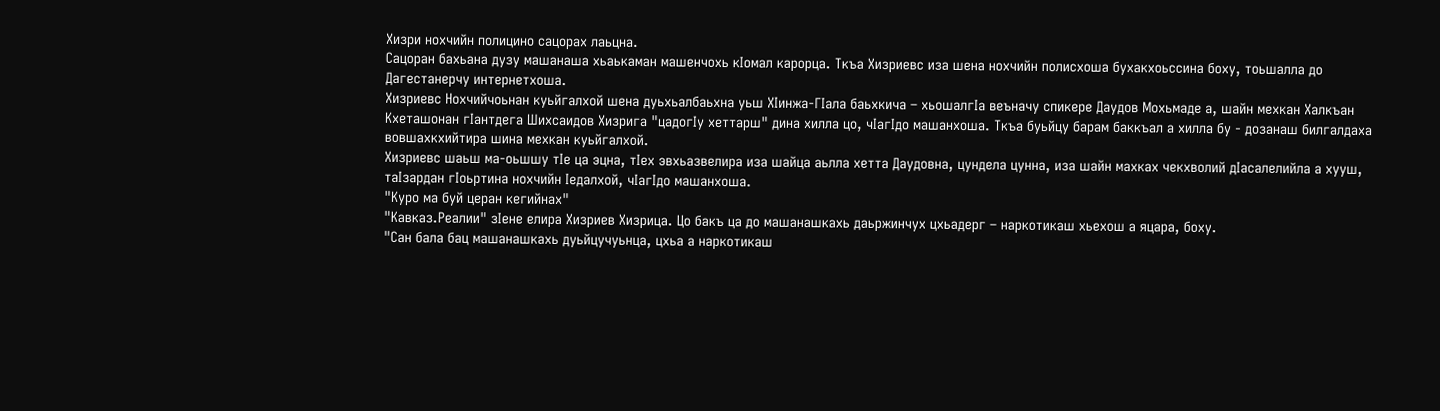Хизри нохчийн полицино сацорах лаьцна.
Сацоран бахьана дузу машанаша хьаькаман машенчохь кIомал карорца. Ткъа Хизриевс иза шена нохчийн полисхоша бухакхоьссина боху, тоьшалла до Дагестанерчу интернетхоша.
Хизриевс Нохчийчоьнан куьйгалхой шена дуьхьалбаьхна уьш ХIинжа-ГIала баьхкича – хьошалгIа веъначу спикере Даудов Мохьмаде а, шайн мехкан Халкъан Кхеташонан гIантдега Шихсаидов Хизрига "цадогIу хеттарш" дина хилла цо, чIагIдо машанхоша. Ткъа буьйцу барам баккъал а хилла бу - дозанаш билгалдаха вовшахкхийтира шина мехкан куьйгалхой.
Хизриевс шаьш ма-оьшшу тIе ца эцна, тIех эвхьазвелира иза шайца аьлла хетта Даудовна, цундела цунна, иза шайн махках чекхволий дIасалелийла а хууш, таIзардан гIоьртина нохчийн Iедалхой, чIагIдо машанхоша.
"Куро ма буй церан кегийнах"
"Кавказ.Реалии" зIене елира Хизриев Хизрица. Цо бакъ ца до машанашкахь даьржинчух цхьадерг – наркотикаш хьехош а яцара, боху.
"Сан бала бац машанашкахь дуьйцучуьнца, цхьа а наркотикаш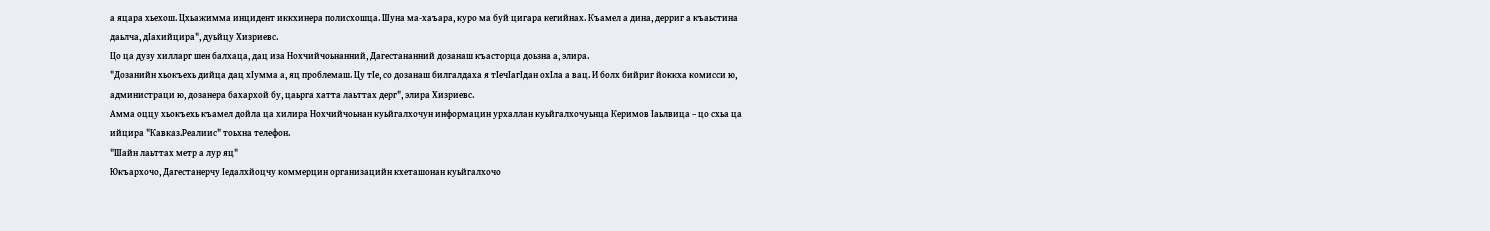а яцара хьехош. Цхьажимма инцидент иккхинера полисхошца. Шуна ма-хаъара, куро ма буй цигара кегийнах. Къамел а дина, дерриг а къаьстина даьлча, дIахийцира", дуьйцу Хизриевс.
Цо ца дузу хилларг шен балхаца, дац иза Нохчийчоьнанний, Дагестананний дозанаш къасторца доьзна а, элира.
"Дозанийн хьокъехь дийца дац хIумма а, яц проблемаш. Цу тIе, со дозанаш билгалдаха я тIечIагIдан охIла а вац. И болх бийриг йоккха комисси ю, администраци ю, дозанера бахархой бу, цаьрга хатта лаьттах дерг", элира Хизриевс.
Амма оццу хьокъехь къамел дойла ца хилира Нохчийчоьнан куьйгалхочун информацин урхаллан куьйгалхочуьнца Керимов Iаьлвица – цо схьа ца ийцира "Кавказ.Реалиис" тоьхна телефон.
"Шайн лаьттах метр а лур яц"
Юкъархочо, Дагестанерчу Iедалхйоцчу коммерцин организацийн кхеташонан куьйгалхочо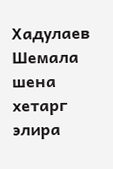Хадулаев Шемала шена хетарг элира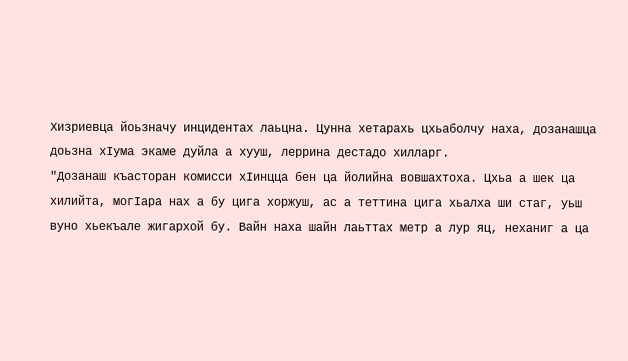Хизриевца йоьзначу инцидентах лаьцна. Цунна хетарахь цхьаболчу наха, дозанашца доьзна хIума экаме дуйла а хууш, леррина дестадо хилларг.
"Дозанаш къасторан комисси хIинцца бен ца йолийна вовшахтоха. Цхьа а шек ца хилийта, могIара нах а бу цига хоржуш, ас а теттина цига хьалха ши стаг, уьш вуно хьекъале жигархой бу. Вайн наха шайн лаьттах метр а лур яц, неханиг а ца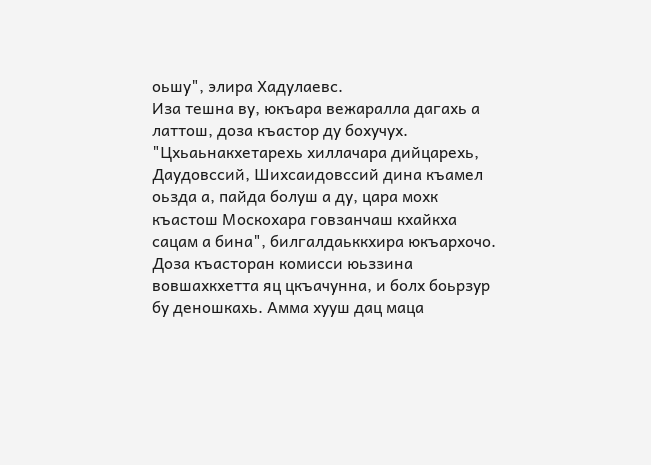оьшу", элира Хадулаевс.
Иза тешна ву, юкъара вежаралла дагахь а латтош, доза къастор ду бохучух.
"Цхьаьнакхетарехь хиллачара дийцарехь, Даудовссий, Шихсаидовссий дина къамел оьзда а, пайда болуш а ду, цара мохк къастош Москохара говзанчаш кхайкха сацам а бина", билгалдаьккхира юкъархочо.
Доза къасторан комисси юьззина вовшахкхетта яц цкъачунна, и болх боьрзур бу деношкахь. Амма хууш дац маца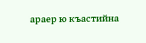араер ю къастийна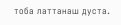тоба латтанаш дуста.